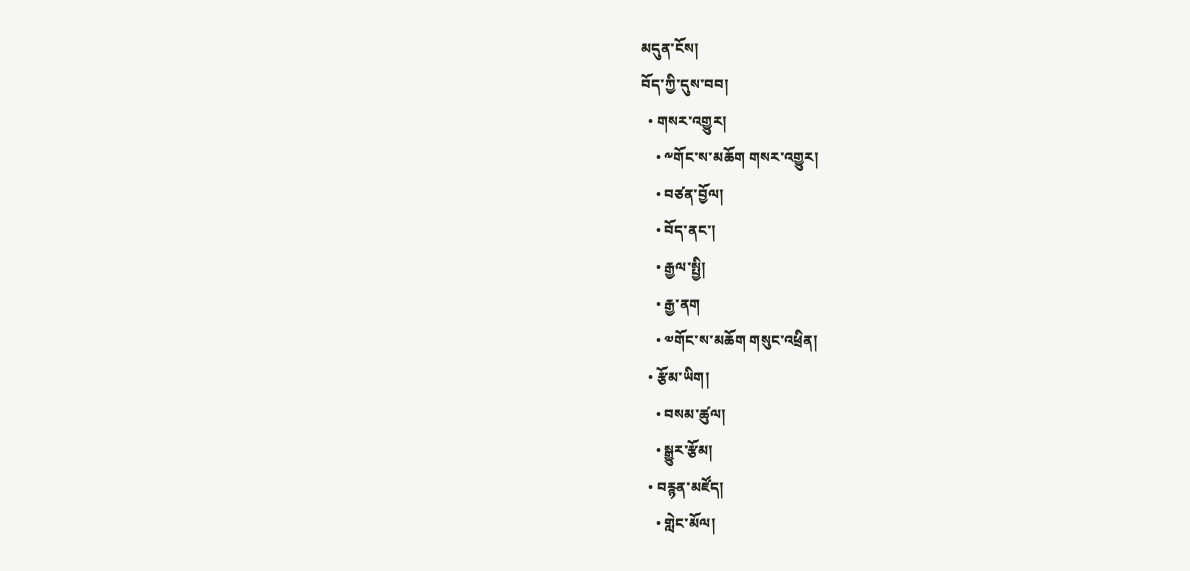མདུན་ངོས།
བོད་ཀྱི་དུས་བབ།
  • གསར་འགྱུར།
    • ༸གོང་ས་མཆོག གསར་འགྱུར།
    • བཙན་བྱོལ།
    • བོད་ནང་།
    • རྒྱལ་སྤྱི།
    • རྒྱ་ནག
    • ༧གོང་ས་མཆོག གསུང་འཕྲིན།
  • རྩོམ་ཡིག།
    • བསམ་ཚུལ།
    • སྒྱུར་རྩོམ།
  • བརྙན་མཛོད།
    • གླེང་མོལ།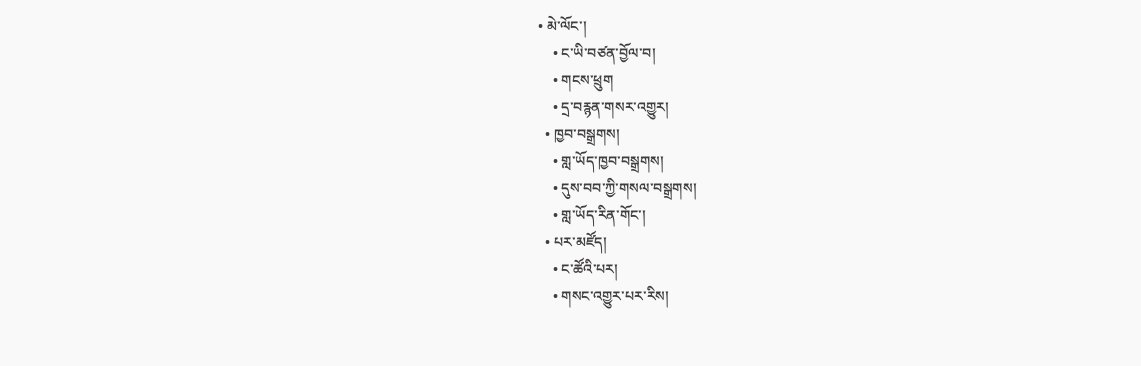• མེ་ལོང་།
    • ང་ཡི་བཙན་བྱོལ་བ།
    • གངས་ཕྲུག
    • དྲ་བརྙན་གསར་འགྱུར།
  • ཁྱབ་བསྒྲགས།
    • གླ་ཡོད་ཁྱབ་བསྒྲགས།
    • དུས་བབ་ཀྱི་གསལ་བསྒྲགས།
    • གླ་ཡོད་རིན་གོང་།
  • པར་མཛོད།
    • ང་ཚོའི་པར།
    • གསང་འགྱུར་པར་རིས།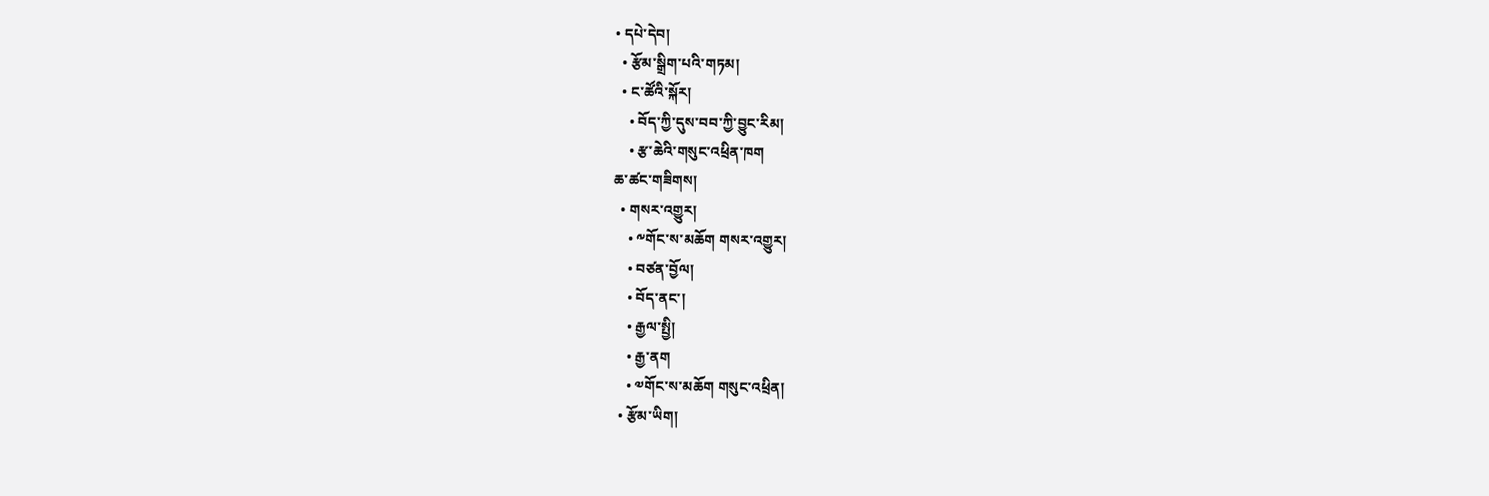• དཔེ་དེབ།
  • རྩོམ་སྒྲིག་པའི་གཏམ།
  • ང་ཚོའི་སྐོར།
    • བོད་ཀྱི་དུས་བབ་ཀྱི་བྱུང་རིམ།
    • རྩ་ཆེའི་གསུང་འཕྲིན་ཁག
ཆ་ཚང་གཟིགས།
  • གསར་འགྱུར།
    • ༸གོང་ས་མཆོག གསར་འགྱུར།
    • བཙན་བྱོལ།
    • བོད་ནང་།
    • རྒྱལ་སྤྱི།
    • རྒྱ་ནག
    • ༧གོང་ས་མཆོག གསུང་འཕྲིན།
  • རྩོམ་ཡིག།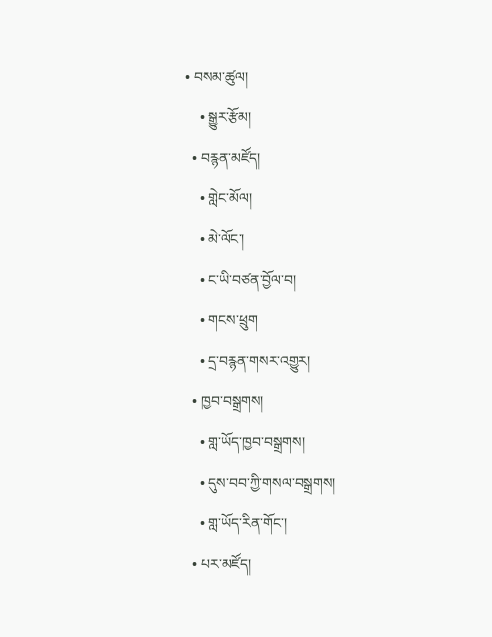• བསམ་ཚུལ།
    • སྒྱུར་རྩོམ།
  • བརྙན་མཛོད།
    • གླེང་མོལ།
    • མེ་ལོང་།
    • ང་ཡི་བཙན་བྱོལ་བ།
    • གངས་ཕྲུག
    • དྲ་བརྙན་གསར་འགྱུར།
  • ཁྱབ་བསྒྲགས།
    • གླ་ཡོད་ཁྱབ་བསྒྲགས།
    • དུས་བབ་ཀྱི་གསལ་བསྒྲགས།
    • གླ་ཡོད་རིན་གོང་།
  • པར་མཛོད།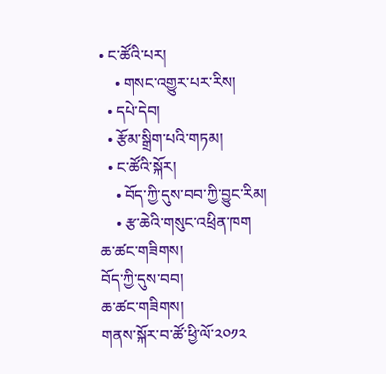• ང་ཚོའི་པར།
    • གསང་འགྱུར་པར་རིས།
  • དཔེ་དེབ།
  • རྩོམ་སྒྲིག་པའི་གཏམ།
  • ང་ཚོའི་སྐོར།
    • བོད་ཀྱི་དུས་བབ་ཀྱི་བྱུང་རིམ།
    • རྩ་ཆེའི་གསུང་འཕྲིན་ཁག
ཆ་ཚང་གཟིགས།
བོད་ཀྱི་དུས་བབ།
ཆ་ཚང་གཟིགས།
གནས་སྐོར་བ་ཚོ་ཕྱི་ལོ་༢༠༡༢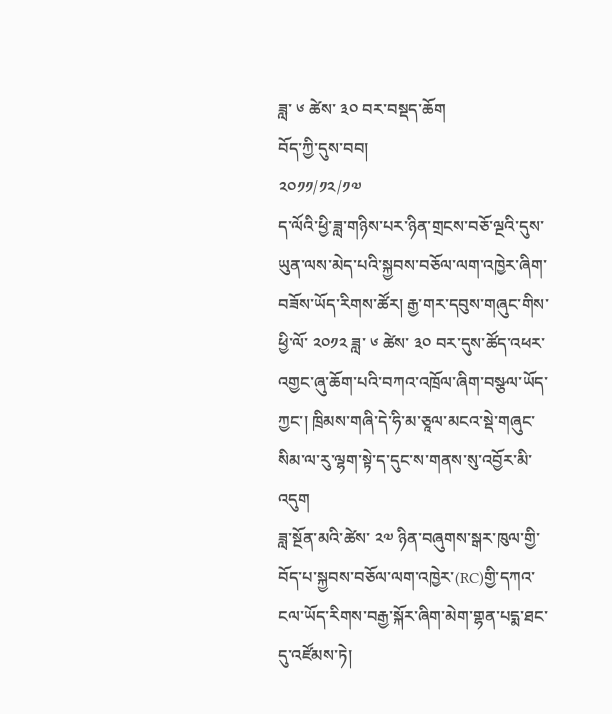ཟླ་ ༦ ཚེས་ ༣༠ བར་བསྡད་ཆོག
བོད་ཀྱི་དུས་བབ།
༢༠༡༡/༡༢/༡༧
ད་ལོའི་ཕྱི་ཟླ་གཉིས་པར་ཉིན་གྲངས་བཅོ་ལྔའི་དུས་ཡུན་ལས་མེད་པའི་སྐྱབས་བཅོལ་ལག་འཁྱེར་ཞིག་བཟོས་ཡོད་རིགས་ཚོར། རྒྱ་གར་དབུས་གཞུང་གིས་ཕྱི་ལོ་ ༢༠༡༢ ཟླ་ ༦ ཚེས་ ༣༠ བར་དུས་ཚོད་འཕར་འགྱང་ཞུ་ཆོག་པའི་བཀའ་འཁྲོལ་ཞིག་བསྩལ་ཡོད་ཀྱང་། ཁྲིམས་གཞི་དེ་ཧི་མ་ཅཱལ་མངའ་སྡེ་གཞུང་སིམ་ལ་རུ་ལྷག་སྟེ་ད་དུང་ས་གནས་སུ་འབྱོར་མི་འདུག
ཟླ་སྔོན་མའི་ཚེས་ ༢༧ ཉིན་བཞུགས་སྒར་ཁུལ་གྱི་བོད་པ་སྐྱབས་བཅོལ་ལག་འཁྱེར་(RC)གྱི་དཀའ་ངལ་ཡོད་རིགས་བརྒྱ་སྐོར་ཞིག་མེག་གྷན་པདྨ་ཐང་དུ་འཛོམས་ཏེ།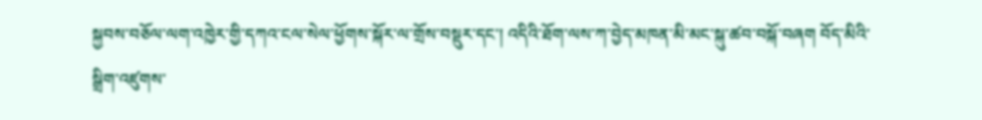སྐྱབས་བཅོལ་ལག་འཁྱེར་གྱི་དཀའ་ངལ་སེལ་ཕྱོགས་སྐོར་ལ་གྲོས་བསྡུར་དང་། འདིའི་ཐོག་ལས་ཀ་བྱེད་མཁན་མི་མང་སྐུ་ཚབ་བསྐོ་བཞག བོད་མིའི་སྒྲིག་འཛུགས་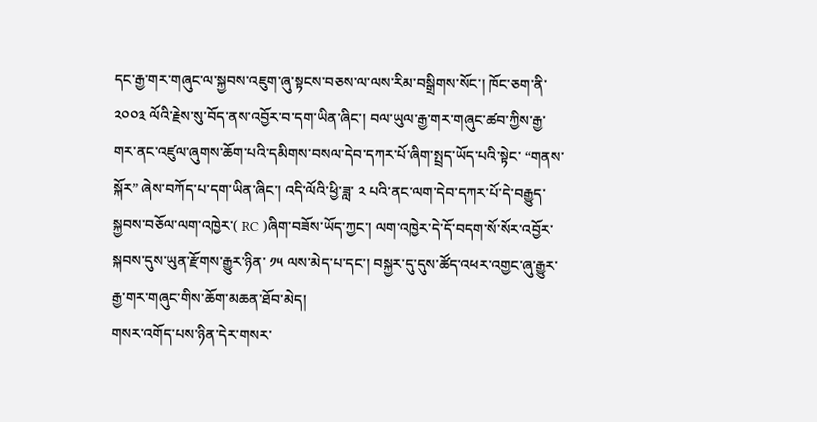དང་རྒྱ་གར་གཞུང་ལ་སྐྱབས་འཇུག་ཞུ་སྟངས་བཅས་ལ་ལས་རིམ་བསྒྲིགས་སོང་། ཁོང་ཅག་ནི་ ༢༠༠༣ ལོའི་རྗེས་སུ་བོད་ནས་འབྱོར་བ་དག་ཡིན་ཞིང་། བལ་ཡུལ་རྒྱ་གར་གཞུང་ཚབ་ཀྱིས་རྒྱ་གར་ནང་འཛུལ་ཞུགས་ཆོག་པའི་དམིགས་བསལ་དེབ་དཀར་པོ་ཞིག་སྤྲད་ཡོད་པའི་སྟེང་ “གནས་སྐོར” ཞེས་བཀོད་པ་དག་ཡིན་ཞིང་། འདི་ལོའི་ཕྱི་ཟླ་ ༢ པའི་ནང་ལག་དེབ་དཀར་པོ་དེ་བརྒྱུད་སྐྱབས་བཅོལ་ལག་འཁྱེར་( RC )ཞིག་བཟོས་ཡོད་ཀྱང་། ལག་འཁྱེར་དེ་དོ་བདག་སོ་སོར་འབྱོར་སྐབས་དུས་ཡུན་རྫོགས་རྒྱུར་ཉིན་ ༡༥ ལས་མེད་པ་དང་། བསྐྱར་དུ་དུས་ཚོད་འཕར་འགྱང་ཞུ་རྒྱུར་རྒྱ་གར་གཞུང་གིས་ཆོག་མཆན་ཐོབ་མེད།
གསར་འགོད་པས་ཉིན་དེར་གསར་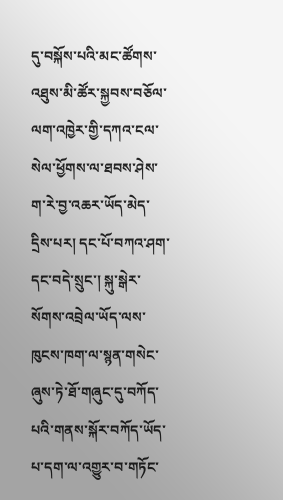དུ་བསྐོས་པའི་མང་ཚོགས་འཐུས་མི་ཚོར་སྐྱབས་བཅོལ་ལག་འཁྱེར་གྱི་དཀའ་ངལ་སེལ་ཕྱོགས་ལ་ཐབས་ཤེས་ག་རེ་བྱ་འཆར་ཡོད་མེད་དྲིས་པར། དང་པོ་བཀའ་ཤག་དང་བདེ་སྲུང་། སྐུ་སྒེར་སོགས་འབྲེལ་ཡོད་ལས་ཁུངས་ཁག་ལ་སྙན་གསེང་ཞུས་ཏེ་ཐོ་གཞུང་དུ་བཀོད་པའི་གནས་སྐོར་བཀོད་ཡོད་པ་དག་ལ་འགྱུར་བ་གཏོང་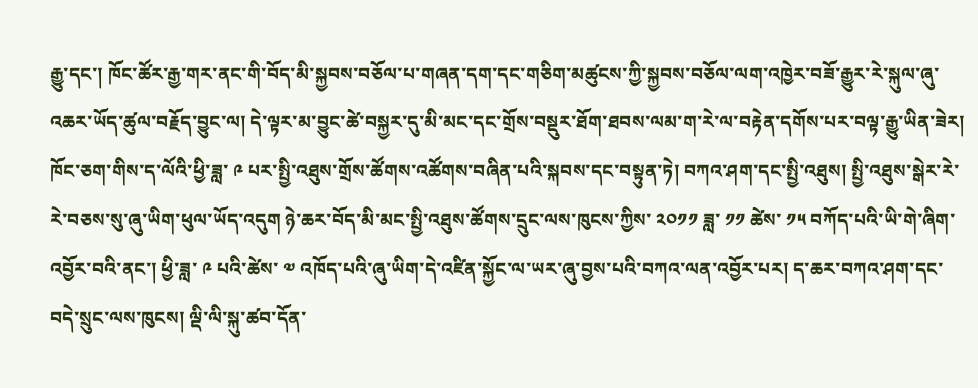རྒྱུ་དང་། ཁོང་ཚོར་རྒྱ་གར་ནང་གི་བོད་མི་སྐྱབས་བཅོལ་པ་གཞན་དག་དང་གཅིག་མཚུངས་ཀྱི་སྐྱབས་བཅོལ་ལག་འཁྱེར་བཟོ་རྒྱུར་རེ་སྐུལ་ཞུ་འཆར་ཡོད་ཚུལ་བརྗོད་བྱུང་ལ། དེ་ལྟར་མ་བྱུང་ཚེ་བསྐྱར་དུ་མི་མང་དང་གྲོས་བསྡུར་ཐོག་ཐབས་ལམ་ག་རེ་ལ་བརྟེན་དགོས་པར་བལྟ་རྒྱུ་ཡིན་ཟེར།
ཁོང་ཅག་གིས་ད་ལོའི་ཕྱི་ཟླ་ ༩ པར་སྤྱི་འཐུས་གྲོས་ཚོགས་འཚོགས་བཞིན་པའི་སྐབས་དང་བསྟུན་ཏེ། བཀའ་ཤག་དང་སྤྱི་འཐུས། སྤྱི་འཐུས་སྒེར་རེ་རེ་བཅས་སུ་ཞུ་ཡིག་ཕུལ་ཡོད་འདུག ཉེ་ཆར་བོད་མི་མང་སྤྱི་འཐུས་ཚོགས་དྲུང་ལས་ཁུངས་ཀྱིས་ ༢༠༡༡ ཟླ་ ༡༡ ཚེས་ ༡༥ བཀོད་པའི་ཡི་གེ་ཞིག་འབྱོར་བའི་ནང་། ཕྱི་ཟླ་ ༩ པའི་ཚེས་ ༧ འཁོད་པའི་ཞུ་ཡིག་དེ་འཛིན་སྐྱོང་ལ་ཡར་ཞུ་བྱས་པའི་བཀའ་ལན་འབྱོར་པར། ད་ཆར་བཀའ་ཤག་དང་བདེ་སྲུང་ལས་ཁུངས། ལྡི་ལི་སྐུ་ཚབ་དོན་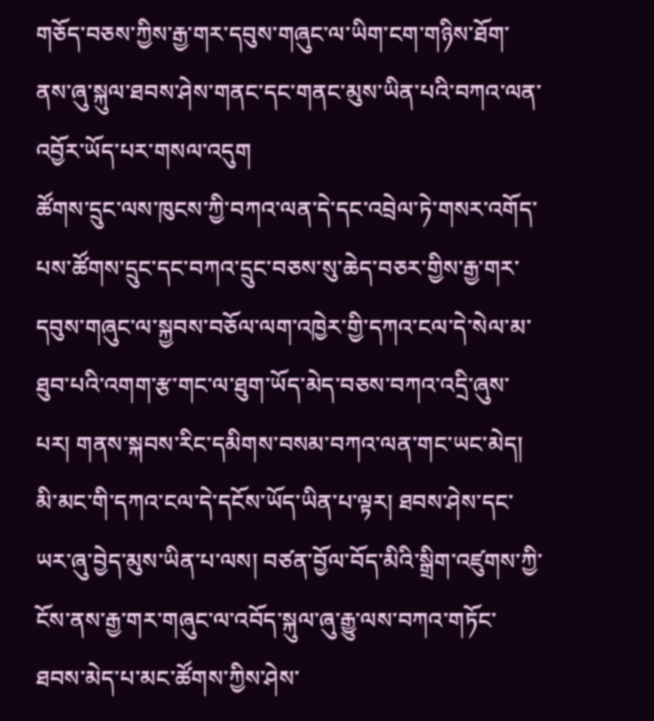གཅོད་བཅས་ཀྱིས་རྒྱ་གར་དབུས་གཞུང་ལ་ཡིག་ངག་གཉིས་ཐོག་ནས་ཞུ་སྐུལ་ཐབས་ཤེས་གནང་དང་གནང་མུས་ཡིན་པའི་བཀའ་ལན་འབྱོར་ཡོད་པར་གསལ་འདུག
ཚོགས་དྲུང་ལས་ཁུངས་ཀྱི་བཀའ་ལན་དེ་དང་འབྲེལ་ཏེ་གསར་འགོད་པས་ཚོགས་དྲུང་དང་བཀའ་དྲུང་བཅས་སུ་ཆེད་བཅར་གྱིས་རྒྱ་གར་དབུས་གཞུང་ལ་སྐྱབས་བཅོལ་ལག་འཁྱེར་གྱི་དཀའ་ངལ་དེ་སེལ་མ་ཐུབ་པའི་འགག་རྩ་གང་ལ་ཐུག་ཡོད་མེད་བཅས་བཀའ་འདྲི་ཞུས་པར། གནས་སྐབས་རིང་དམིགས་བསམ་བཀའ་ལན་གང་ཡང་མེད། མི་མང་གི་དཀའ་ངལ་དེ་དངོས་ཡོད་ཡིན་པ་ལྟར། ཐབས་ཤེས་དང་ཡར་ཞུ་བྱེད་མུས་ཡིན་པ་ལས། བཙན་བྱོལ་བོད་མིའི་སྒྲིག་འཛུགས་ཀྱི་ངོས་ནས་རྒྱ་གར་གཞུང་ལ་འབོད་སྐུལ་ཞུ་རྒྱུ་ལས་བཀའ་གཏོང་ཐབས་མེད་པ་མང་ཚོགས་ཀྱིས་ཤེས་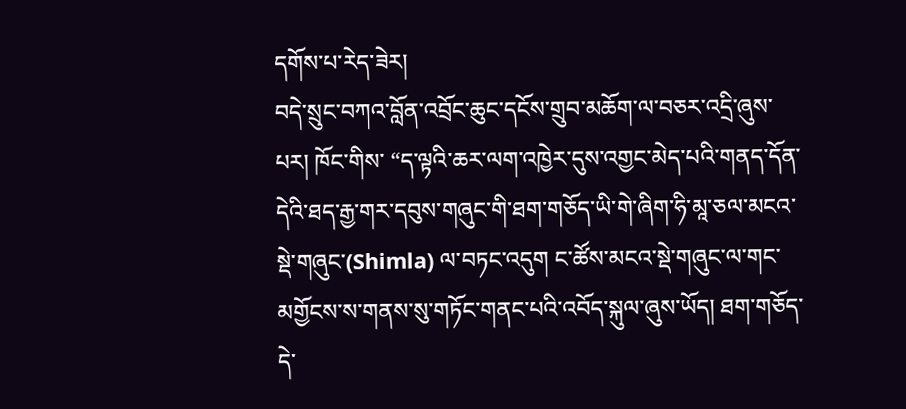དགོས་པ་རེད་ཟེར།
བདེ་སྲུང་བཀའ་བློན་འབྲོང་ཆུང་དངོས་གྲུབ་མཆོག་ལ་བཅར་འདྲི་ཞུས་པར། ཁོང་གིས་ “ད་ལྟའི་ཆར་ལག་འཁྱེར་དུས་འགྱང་མེད་པའི་གནད་དོན་དེའི་ཐད་རྒྱ་གར་དབུས་གཞུང་གི་ཐག་གཅོད་ཡི་གེ་ཞིག་ཧི་མཱ་ཅལ་མངའ་སྡེ་གཞུང་(Shimla) ལ་བཏང་འདུག ང་ཚོས་མངའ་སྡེ་གཞུང་ལ་གང་མགྱོངས་ས་གནས་སུ་གཏོང་གནང་པའི་འབོད་སྐུལ་ཞུས་ཡོད། ཐག་གཅོད་དེ་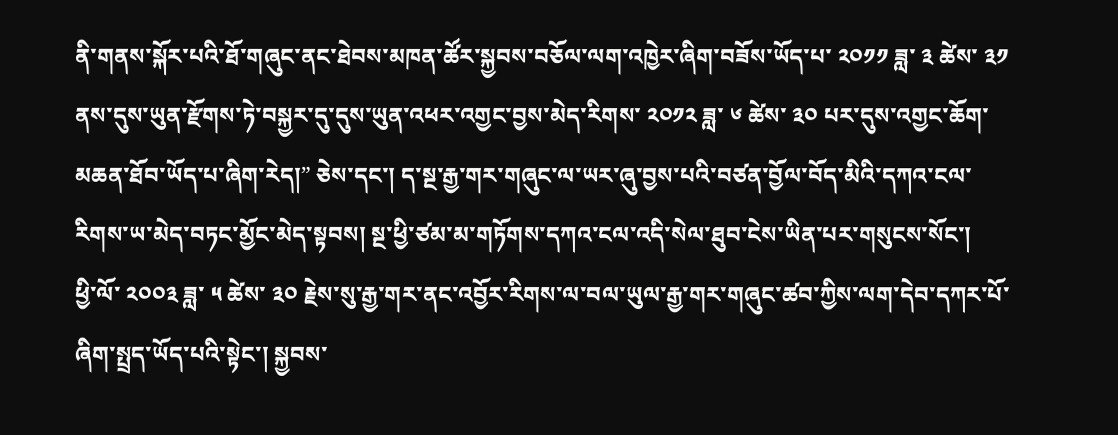ནི་གནས་སྐོར་པའི་ཐོ་གཞུང་ནང་ཐེབས་མཁན་ཚོར་སྐྱབས་བཅོལ་ལག་འཁྱེར་ཞིག་བཟོས་ཡོད་པ་ ༢༠༡༡ ཟླ་ ༣ ཚེས་ ༣༡ ནས་དུས་ཡུན་རྫོགས་ཏེ་བསྐྱར་དུ་དུས་ཡུན་འཕར་འགྱང་བྱས་མེད་རིགས་ ༢༠༡༢ ཟླ་ ༦ ཚེས་ ༣༠ པར་དུས་འགྱང་ཆོག་མཆན་ཐོབ་ཡོད་པ་ཞིག་རེད།” ཅེས་དང་། ད་སྔ་རྒྱ་གར་གཞུང་ལ་ཡར་ཞུ་བྱས་པའི་བཙན་བྱོལ་བོད་མིའི་དཀའ་ངལ་རིགས་ཡ་མེད་བཏང་མྱོང་མེད་སྟབས། སྔ་ཕྱི་ཙམ་མ་གཏོགས་དཀའ་ངལ་འདི་སེལ་ཐུབ་ངེས་ཡིན་པར་གསུངས་སོང་།
ཕྱི་ལོ་ ༢༠༠༣ ཟླ་ ༥ ཚེས་ ༣༠ རྗེས་སུ་རྒྱ་གར་ནང་འབྱོར་རིགས་ལ་བལ་ཡུལ་རྒྱ་གར་གཞུང་ཚབ་ཀྱིས་ལག་དེབ་དཀར་པོ་ཞིག་སྤྲད་ཡོད་པའི་སྟེང་། སྐྱབས་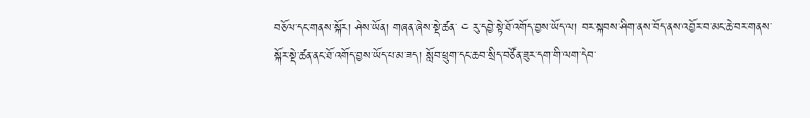བཅོལ་དང་གནས་སྐོར། ཤེས་ཡོན། གཞན་ཞེས་སྡེ་ཚན་ ༤ རུ་དབྱེ་སྟེ་ཐོ་འགོད་བྱས་ཡོད་ལ། བར་སྐབས་ཤིག་ནས་བོད་ནས་འབྱོར་བ་མང་ཆེ་བར་གནས་སྐོར་སྡེ་ཚན་ནང་ཐོ་འགོད་བྱས་ཡོད་པ་མ་ཟད། སློབ་ཕྲུག་དང་ཆབ་སྲིད་བཙོན་ཟུར་དག་གི་ལག་དེབ་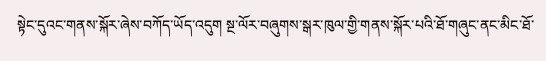སྟེང་དུའང་གནས་སྐོར་ཞེས་བཀོད་ཡོད་འདུག སྔ་ལོར་བཞུགས་སྒར་ཁུལ་གྱི་གནས་སྐོར་པའི་ཐོ་གཞུང་ནང་མིང་ཐོ་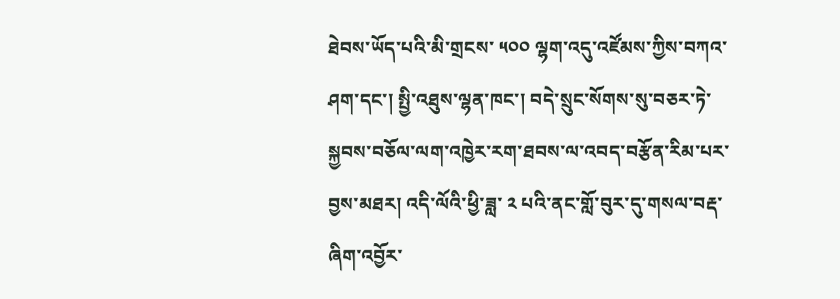ཐེབས་ཡོད་པའི་མི་གྲངས་ ༥༠༠ ལྷག་འདུ་འཛོམས་ཀྱིས་བཀའ་ཤག་དང་། སྤྱི་འཐུས་ལྷན་ཁང་། བདེ་སྲུང་སོགས་སུ་བཅར་ཏེ་སྐྱབས་བཅོལ་ལག་འཁྱེར་རག་ཐབས་ལ་འབད་བརྩོན་རིམ་པར་བྱས་མཐར། འདི་ལོའི་ཕྱི་ཟླ་ ༢ པའི་ནང་གློ་བུར་དུ་གསལ་བརྡ་ཞིག་འབྱོར་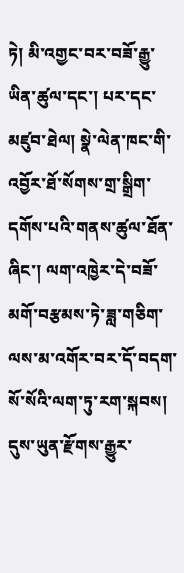ཏེ། མི་འགྱང་བར་བཟོ་རྒྱུ་ཡིན་ཚུལ་དང་། པར་དང་མཛུབ་ཐེལ། སྣེ་ལེན་ཁང་གི་འབྱོར་ཐོ་སོགས་གྲ་སྒྲིག་དགོས་པའི་གནས་ཚུལ་ཐོན་ཞིང་། ལག་འཁྱེར་དེ་བཟོ་མགོ་བརྩམས་ཏེ་ཟླ་གཅིག་ལས་མ་འགོར་བར་དོ་བདག་སོ་སོའི་ལག་ཏུ་རག་སྐབས། དུས་ཡུན་རྫོགས་རྒྱུར་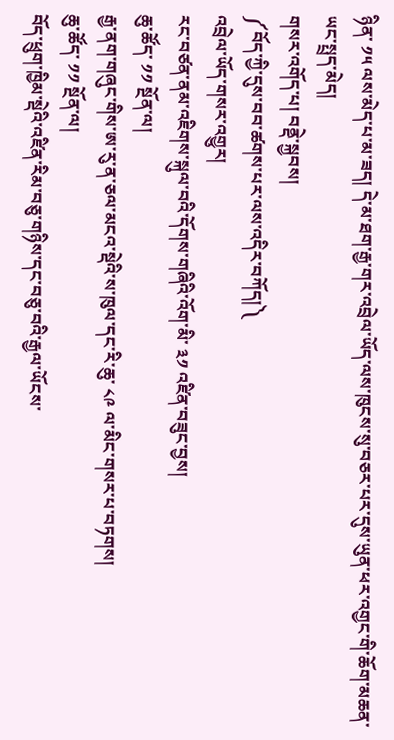ཉིན་ ༡༥ ལས་མེད་པ་མ་ཟད། དེ་མ་ཐག་རྒྱ་གར་འབྲེལ་ཡོད་ལས་ཁུངས་སུ་བཅར་པར་དུས་ཡུན་ཕར་འགྱང་གི་ཆོག་མཆན་ཡང་སྤྲད་མེད།
གསར་འགོད་པ། བནྡེ་སྐྱབས།
༼བོད་ཀྱི་དུས་བབ་ཚགས་པར་ལས་འདིར་བཀོད།༽
འབྲེལ་ཡོད་གསར་འགྱུར།
རང་བཙན་ནམ་འཇིགས་སྐུལ་བའི་དོགས་གཞིའི་འོག་མི་ ༣༡ འཛིན་བཟུང་བྱས།
ཆུ་ཚོད་ ༡༡ སྔོན་ལ།
རྒྱ་ནག་གཞུང་གིས་ཨ་རུ་ན་ཅལ་མངའ་སྡེའི་ས་ཁུལ་དང་རི་ཆུ་ ༨༩ ལ་མིང་གསར་པ་བཏགས།
ཆུ་ཚོད་ ༡༡ སྔོན་ལ།
བོད་ཕྲུག་ཁྱིམ་སྡེའི་འཛིན་རིམ་བཅུ་གཉིས་དང་བཅུ་བའི་རྒྱལ་ཡོངས་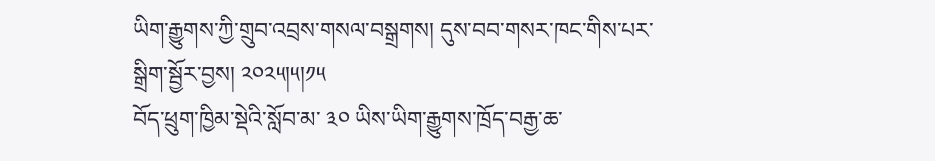ཡིག་རྒྱུགས་ཀྱི་གྲུབ་འབྲས་གསལ་བསྒྲགས། དུས་བབ་གསར་ཁང་གིས་པར་སྒྲིག་སྦྱོར་བྱས། ༢༠༢༥།༥།༡༥
བོད་ཕྲུག་ཁྱིམ་སྡེའི་སློབ་མ་ ༣༠ ཡིས་ཡིག་རྒྱུགས་ཁྲོད་བརྒྱ་ཆ་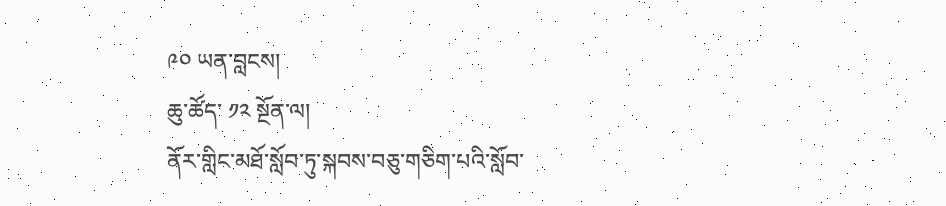༩༠ ཡན་བླངས།
ཆུ་ཚོད་ ༡༢ སྔོན་ལ།
ནོར་གླིང་མཐོ་སློབ་ཏུ་སྐབས་བཅུ་གཅིག་པའི་སློབ་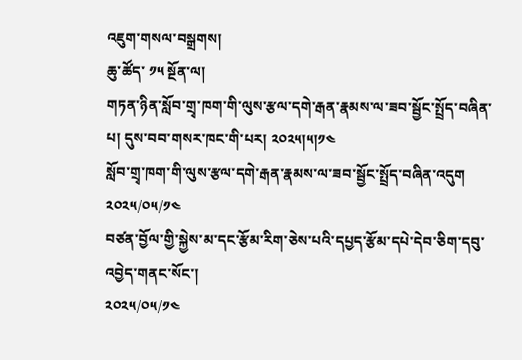འཇུག་གསལ་བསྒྲགས།
ཆུ་ཚོད་ ༡༥ སྔོན་ལ།
གཏན་ཉིན་སློབ་གྲྭ་ཁག་གི་ལུས་རྩལ་དགེ་རྒན་རྣམས་ལ་ཟབ་སྦྱོང་སྤྲོད་བཞིན་པ། དུས་བབ་གསར་ཁང་གི་པར། ༢༠༢༥།༥།༡༤
སློབ་གྲྭ་ཁག་གི་ལུས་རྩལ་དགེ་རྒན་རྣམས་ལ་ཟབ་སྦྱོང་སྤྲོད་བཞིན་འདུག
༢༠༢༥/༠༥/༡༤
བཙན་བྱོལ་གྱི་སྐྱེས་མ་དང་རྩོམ་རིག་ཅེས་པའི་དཔྱད་རྩོམ་དཔེ་དེབ་ཅིག་དབུ་འབྱེད་གནང་སོང་།
༢༠༢༥/༠༥/༡༤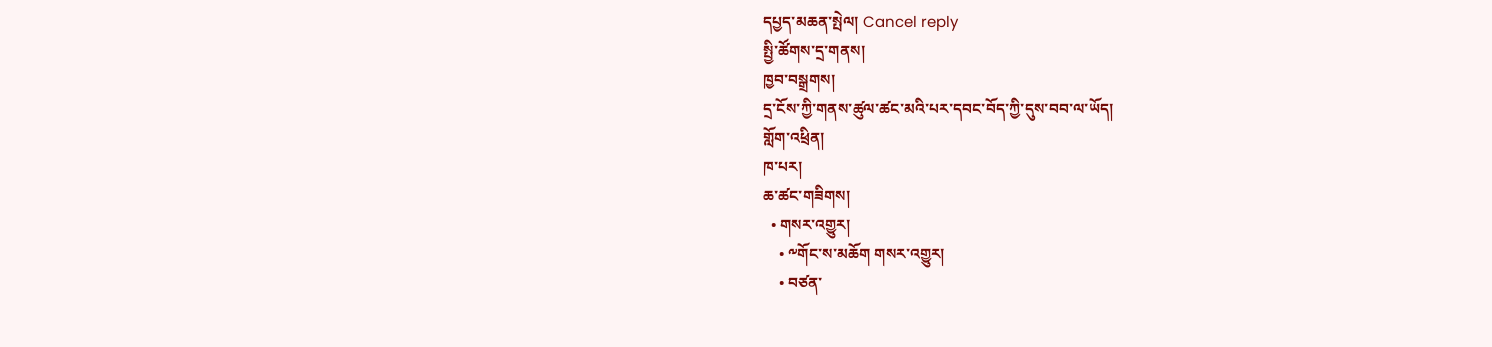དཔྱད་མཆན་སྤེལ། Cancel reply
སྤྱི་ཚོགས་དྲ་གནས།
ཁྱབ་བསྒྲགས།
དྲ་ངོས་ཀྱི་གནས་ཚུལ་ཚང་མའི་པར་དབང་བོད་ཀྱི་དུས་བབ་ལ་ཡོད།
གློག་འཕྲིན།
ཁ་པར།
ཆ་ཚང་གཟིགས།
  • གསར་འགྱུར།
    • ༸གོང་ས་མཆོག གསར་འགྱུར།
    • བཙན་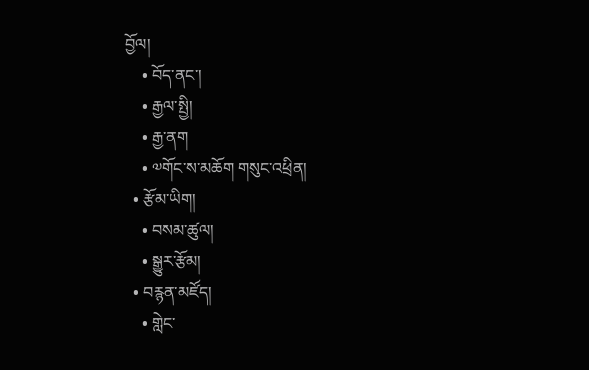བྱོལ།
    • བོད་ནང་།
    • རྒྱལ་སྤྱི།
    • རྒྱ་ནག
    • ༧གོང་ས་མཆོག གསུང་འཕྲིན།
  • རྩོམ་ཡིག།
    • བསམ་ཚུལ།
    • སྒྱུར་རྩོམ།
  • བརྙན་མཛོད།
    • གླེང་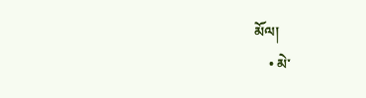མོལ།
    • མེ་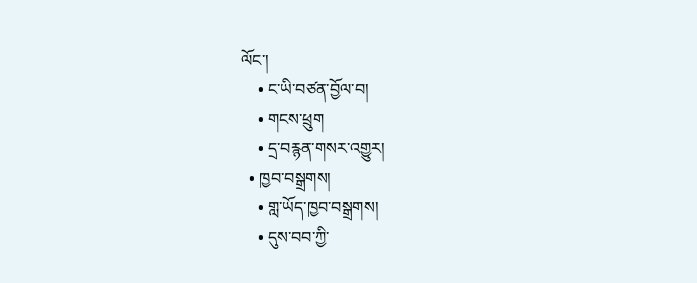ལོང་།
    • ང་ཡི་བཙན་བྱོལ་བ།
    • གངས་ཕྲུག
    • དྲ་བརྙན་གསར་འགྱུར།
  • ཁྱབ་བསྒྲགས།
    • གླ་ཡོད་ཁྱབ་བསྒྲགས།
    • དུས་བབ་ཀྱི་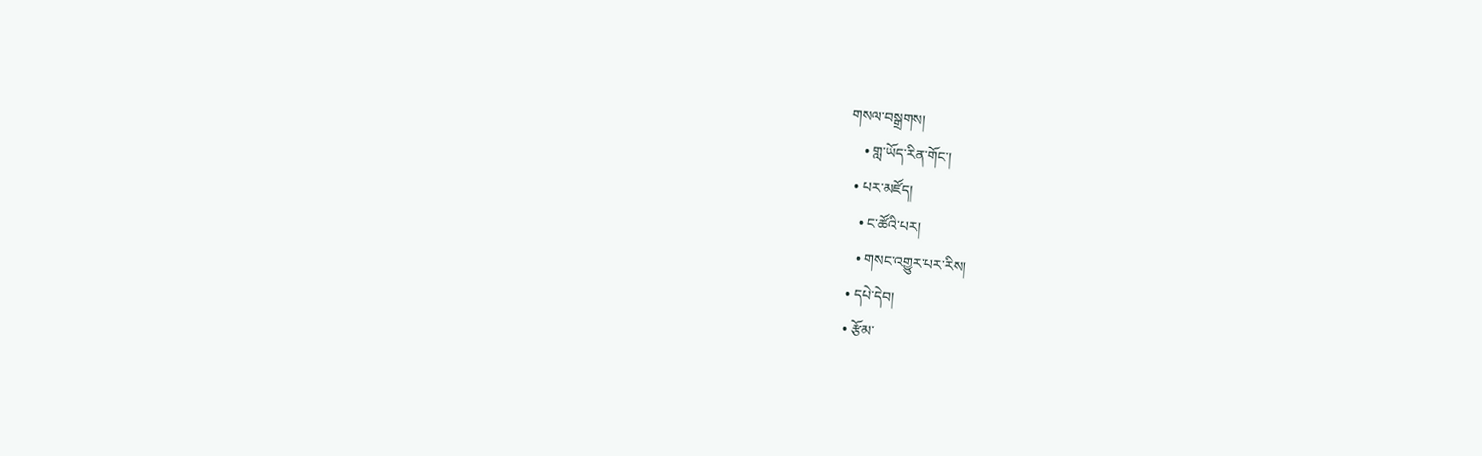གསལ་བསྒྲགས།
    • གླ་ཡོད་རིན་གོང་།
  • པར་མཛོད།
    • ང་ཚོའི་པར།
    • གསང་འགྱུར་པར་རིས།
  • དཔེ་དེབ།
  • རྩོམ་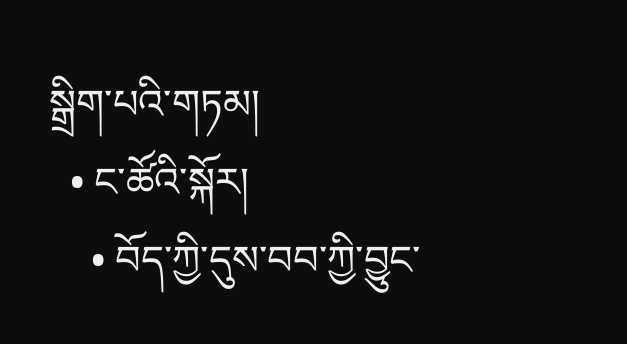སྒྲིག་པའི་གཏམ།
  • ང་ཚོའི་སྐོར།
    • བོད་ཀྱི་དུས་བབ་ཀྱི་བྱུང་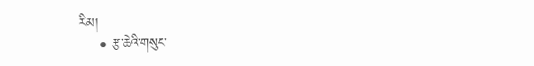རིམ།
    • རྩ་ཆེའི་གསུང་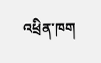འཕྲིན་ཁག